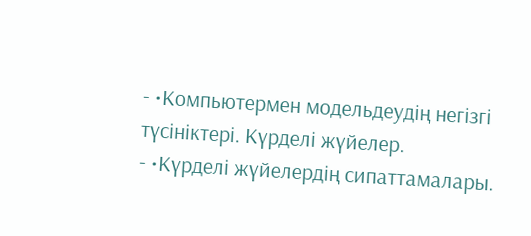- •Компьютермен модельдеудің негізгі түсініктері. Күрделі жүйелер.
- •Күрделі жүйелердің сипаттамалары.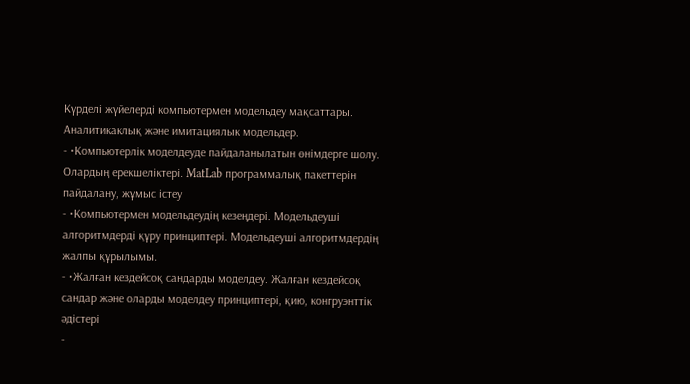Күрделі жүйелерді компьютермен модельдеу мақсаттары. Аналитикаклық және имитациялык модельдер.
- •Компьютерлік моделдеуде пайдаланылатын өнімдерге шолу. Олардың ерекшеліктері. MatLab программалық пакеттерін пайдалану, жұмыс істеу
- •Компьютермен модельдеудің кезеңдері. Модельдеуші алгоритмдерді құру принциптері. Модельдеуші алгоритмдердің жалпы құрылымы.
- •Жалған кездейсоқ сандарды моделдеу. Жалған кездейсоқ сандар және оларды моделдеу принциптері, қию, конгруэнттік әдістері
-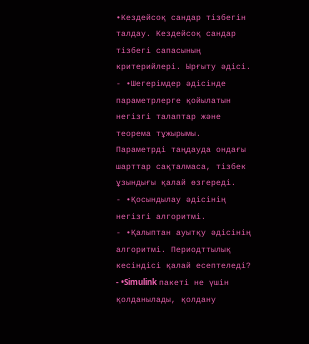•Кездейсоқ сандар тізбегін талдау. Кездейсоқ сандар тізбегі сапасының критерийлері. Ырғыту әдісі.
- •Шегерімдер әдісінде параметрлерге қойылатын негізгі талаптар және теорема тұжырымы. Параметрді таңдауда ондағы шарттар сақталмаса, тізбек ұзындығы қалай өзгереді.
- •Қосындылау әдісінің негізгі алгоритмі.
- •Қалыптан ауытқу әдісінің алгоритмі. Периодттылық кесіндісі қалай есептеледі?
- •Simulink пакеті не үшін қолданылады, қолдану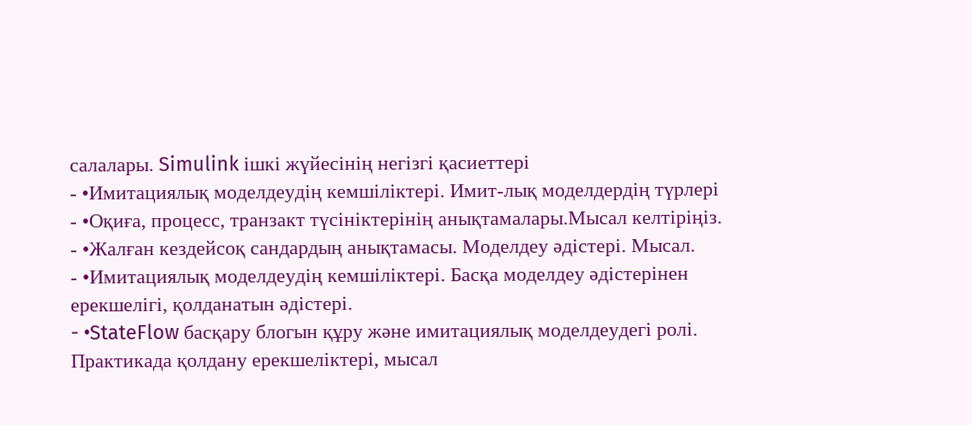салалары. Simulink ішкі жүйесінің негізгі қасиеттері
- •Имитациялық моделдеудің кемшіліктері. Имит-лық моделдердің түрлері
- •Оқиға, процесс, транзакт түсініктерінің анықтамалары.Мысал келтіріңіз.
- •Жалған кездейсоқ сандардың анықтамасы. Моделдеу әдістері. Мысал.
- •Имитациялық моделдеудің кемшіліктері. Басқа моделдеу әдістерінен ерекшелігі, қолданатын әдістері.
- •StateFlow басқару блогын құру және имитациялық моделдеудегі ролі. Практикада қолдану ерекшеліктері, мысал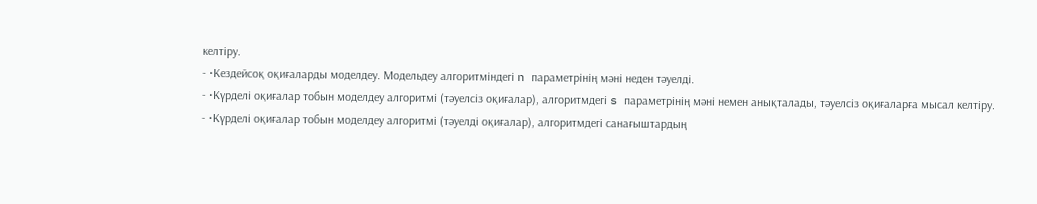келтіру.
- •Кездейсоқ оқиғаларды моделдеу. Модельдеу алгоритміндегі n параметрінің мәні неден тәуелді.
- •Күрделі оқиғалар тобын моделдеу алгоритмі (тәуелсіз оқиғалар), алгоритмдегі s параметрінің мәні немен анықталады, тәуелсіз оқиғаларға мысал келтіру.
- •Күрделі оқиғалар тобын моделдеу алгоритмі (тәуелді оқиғалар), алгоритмдегі санағыштардың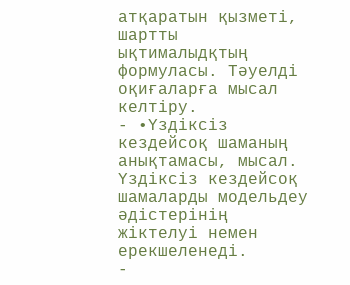атқаратын қызметі, шартты ықтималыдқтың формуласы. Тәуелді оқиғаларға мысал келтіру.
- •Үздіксіз кездейсоқ шаманың анықтамасы, мысал. Үздіксіз кездейсоқ шамаларды модельдеу әдістерінің жіктелуі немен ерекшеленеді.
-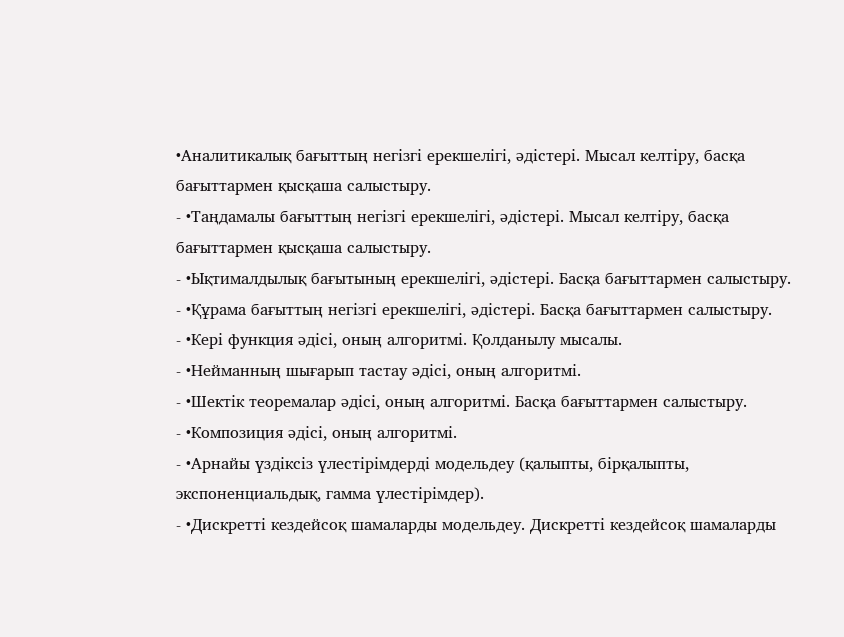•Аналитикалық бағыттың негізгі ерекшелігі, әдістері. Мысал келтіру, басқа бағыттармен қысқаша салыстыру.
- •Таңдамалы бағыттың негізгі ерекшелігі, әдістері. Мысал келтіру, басқа бағыттармен қысқаша салыстыру.
- •Ықтималдылық бағытының ерекшелігі, әдістері. Басқа бағыттармен салыстыру.
- •Құрама бағыттың негізгі ерекшелігі, әдістері. Басқа бағыттармен салыстыру.
- •Кері функция әдісі, оның алгоритмі. Қолданылу мысалы.
- •Нейманның шығарып тастау әдісі, оның алгоритмі.
- •Шектік теоремалар әдісі, оның алгоритмі. Басқа бағыттармен салыстыру.
- •Композиция әдісі, оның алгоритмі.
- •Арнайы үздіксіз үлестірімдерді модельдеу (қалыпты, бірқалыпты, экспоненциальдық, гамма үлестірімдер).
- •Дискретті кездейсоқ шамаларды модельдеу. Дискретті кездейсоқ шамаларды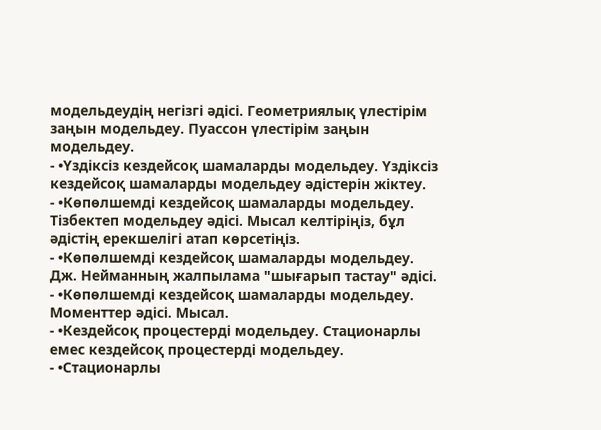модельдеудің негізгі әдісі. Геометриялық үлестірім заңын модельдеу. Пуассон үлестірім заңын модельдеу.
- •Үздіксіз кездейсоқ шамаларды модельдеу. Үздіксіз кездейсоқ шамаларды модельдеу әдістерін жіктеу.
- •Көпөлшемді кездейсоқ шамаларды модельдеу. Тізбектеп модельдеу әдісі. Мысал келтіріңіз, бұл әдістің ерекшелігі атап көрсетіңіз.
- •Көпөлшемді кездейсоқ шамаларды модельдеу. Дж. Нейманның жалпылама "шығарып тастау" әдісі.
- •Көпөлшемді кездейсоқ шамаларды модельдеу. Моменттер әдісі. Мысал.
- •Кездейсоқ процестерді модельдеу. Стационарлы емес кездейсоқ процестерді модельдеу.
- •Стационарлы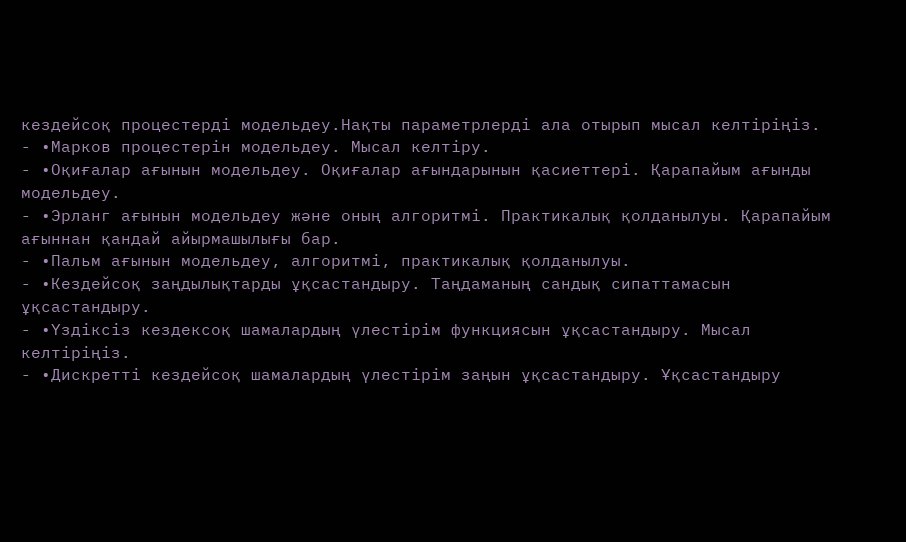кездейсоқ процестерді модельдеу.Нақты параметрлерді ала отырып мысал келтіріңіз.
- •Марков процестерін модельдеу. Мысал келтіру.
- •Оқиғалар ағынын модельдеу. Оқиғалар ағындарынын қасиеттері. Қарапайым ағынды модельдеу.
- •Эрланг ағынын модельдеу және оның алгоритмі. Практикалық қолданылуы. Қарапайым ағыннан қандай айырмашылығы бар.
- •Пальм ағынын модельдеу, алгоритмі, практикалық қолданылуы.
- •Кездейсоқ заңдылықтарды ұқсастандыру. Таңдаманың сандық сипаттамасын ұқсастандыру.
- •Үздіксіз кездексоқ шамалардың үлестірім функциясын ұқсастандыру. Мысал келтіріңіз.
- •Дискретті кездейсоқ шамалардың үлестірім заңын ұқсастандыру. Ұқсастандыру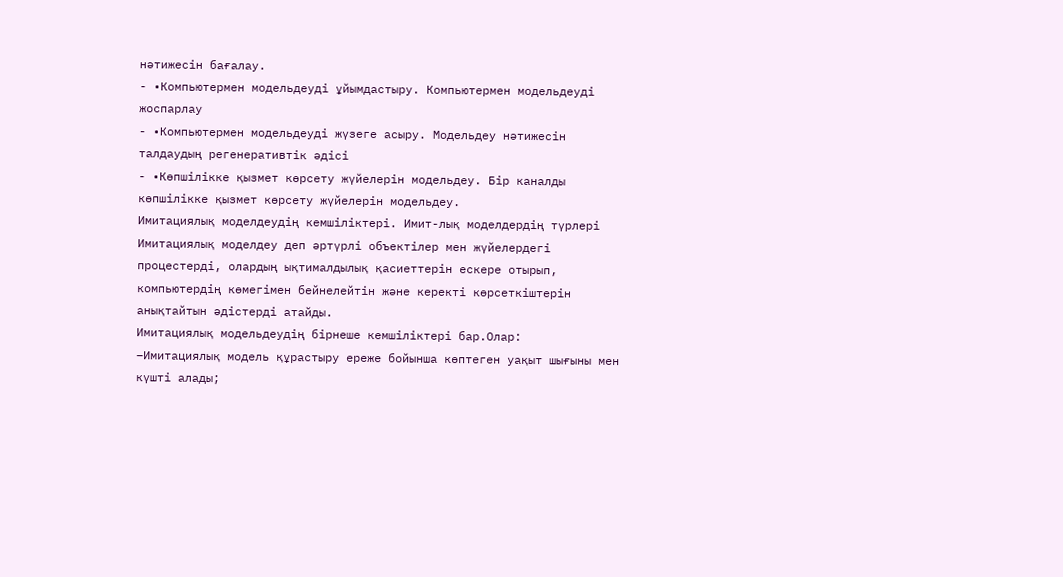нәтижесін бағалау.
- •Компьютермен модельдеуді ұйымдастыру. Компьютермен модельдеуді жоспарлау
- •Компьютермен модельдеуді жүзеге асыру. Модельдеу нәтижесін талдаудың регенеративтік әдісі
- •Көпшілікке қызмет көрсету жүйелерін модельдеу. Бір каналды көпшілікке қызмет көрсету жүйелерін модельдеу.
Имитациялық моделдеудің кемшіліктері. Имит-лық моделдердің түрлері
Имитациялық моделдеу деп әртүрлі объектілер мен жүйелердегі процестерді, олардың ықтималдылық қасиеттерін ескере отырып, компьютердің көмегімен бейнелейтін және керекті көрсеткіштерін анықтайтын әдістерді атайды.
Имитациялық модельдеудің бірнеше кемшіліктері бар.Олар:
–Имитациялық модель құрастыру ереже бойынша көптеген уақыт шығыны мен күшті алады;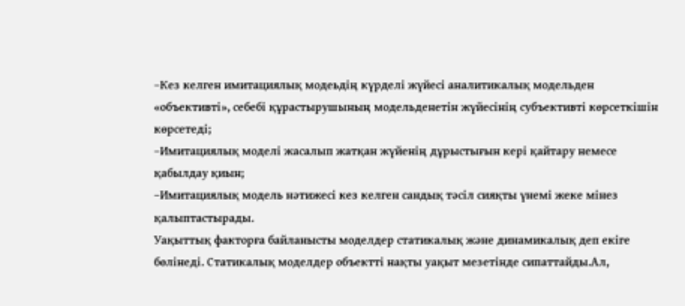–Кез келген имитациялық модеьдің күрделі жүйесі аналитикалық модельден «объективті», себебі құрастырушының модельденетін жүйесінің субъективті көрсеткішін көрсетеді;
–Имитациялық моделі жасалып жатқан жүйенің дұрыстығын кері қайтару немесе қабылдау қиын;
–Имитациялық модель нəтижесі кез келген сандық тəсіл сияқты үнемі жеке мінез қалыптастырады.
Уақыттық факторға байланысты моделдер статикалық және динамикалық деп екіге бөлінеді. Статикалық моделдер объектті нақты уақыт мезетінде сипаттайды.Ал,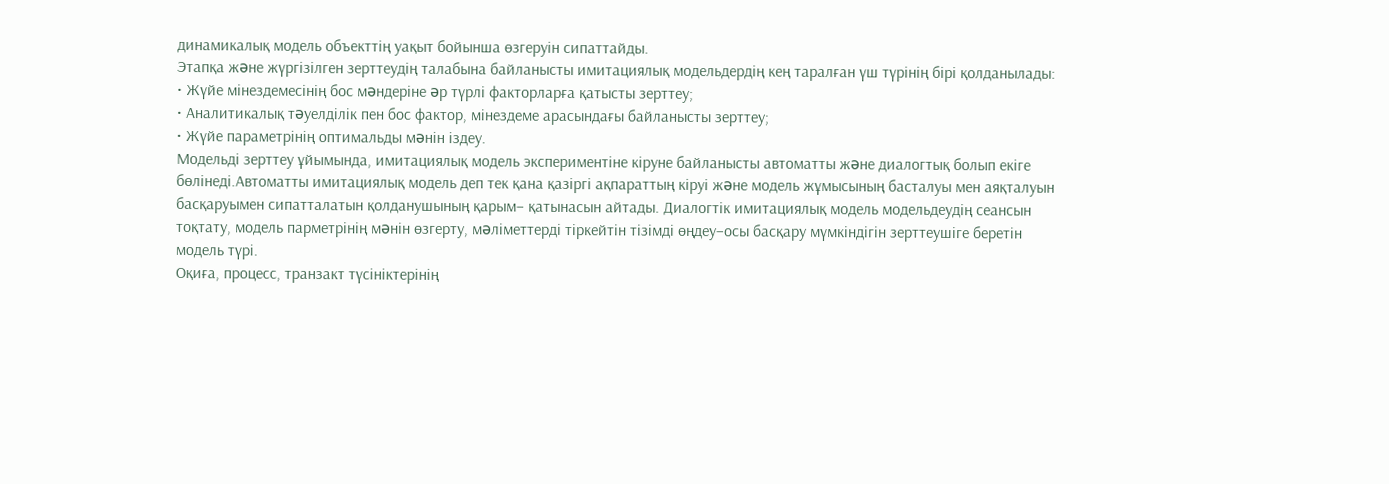динамикалық модель объекттің уақыт бойынша өзгеруін сипаттайды.
Этапқа жəне жүргізілген зерттеудің талабына байланысты имитациялық модельдердің кең таралған үш түрінің бірі қолданылады:
• Жүйе мінездемесінің бос мəндеріне əр түрлі факторларға қатысты зерттеу;
• Аналитикалық тəуелділік пен бос фактор, мінездеме арасындағы байланысты зерттеу;
• Жүйе параметрінің оптимальды мəнін іздеу.
Модельді зерттеу ұйымында, имитациялық модель экспериментіне кіруне байланысты автоматты жəне диалогтық болып екіге бөлінеді.Автоматты имитациялық модель деп тек қана қазіргі ақпараттың кіруі жəне модель жұмысының басталуы мен аяқталуын басқаруымен сипатталатын қолданушының қарым– қатынасын айтады. Диалогтік имитациялық модель модельдеудің сеансын тоқтату, модель парметрінің мəнін өзгерту, мəліметтерді тіркейтін тізімді өңдеу–осы басқару мүмкіндігін зерттеушіге беретін модель түрі.
Оқиға, процесс, транзакт түсініктерінің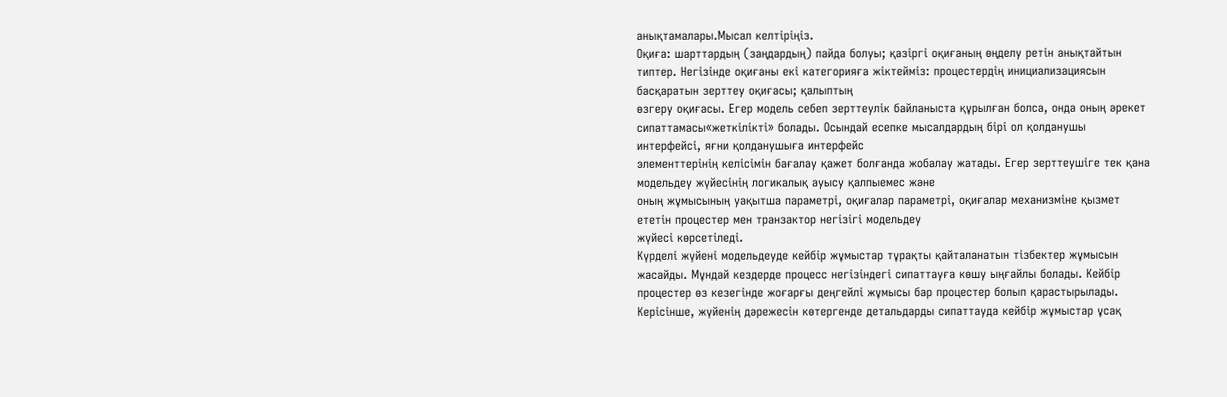анықтамалары.Мысал келтіріңіз.
Оқиға: шарттардың (заңдардың) пайда болуы; қазіргі оқиғаның өңделу ретін анықтайтын типтер. Негізінде оқиғаны екі категорияға жіктейміз: процестердің инициализациясын басқаратын зерттеу оқиғасы; қалыптың
өзгеру оқиғасы. Егер модель себеп зерттеулік байланыста құрылған болса, онда оның əрекет сипаттамасы«жеткілікті» болады. Осындай есепке мысалдардың бірі ол қолданушы интерфейсі, яғни қолданушыға интерфейс
элементтерінің келісімін бағалау қажет болғанда жобалау жатады. Егер зерттеушіге тек қана модельдеу жүйесінің логикалық ауысу қалпыемес жəне
оның жұмысының уақытша параметрі, оқиғалар параметрі, оқиғалар механизміне қызмет ететін процестер мен транзактор негізігі модельдеу
жүйесі көрсетіледі.
Күрделі жүйені модельдеуде кейбір жұмыстар тұрақты қайталанатын тізбектер жұмысын жасайды. Мұндай кездерде процесс негізіндегі сипаттауға көшу ыңғайлы болады. Кейбір процестер өз кезегінде жоғарғы деңгейлі жұмысы бар процестер болып қарастырылады. Керісінше, жүйенің дəрежесін көтергенде детальдарды сипаттауда кейбір жұмыстар ұсақ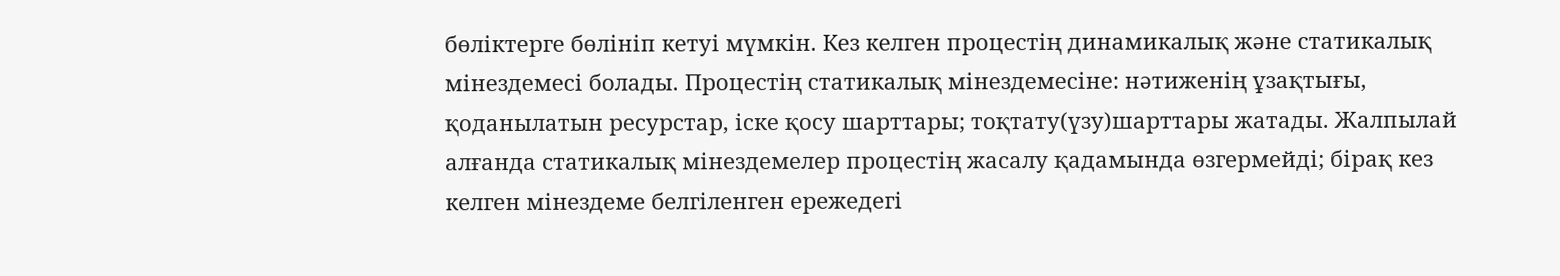бөліктерге бөлініп кетуі мүмкін. Кез келген процестің динамикалық жəне статикалық мінездемесі болады. Процестің статикалық мінездемесіне: нəтиженің ұзақтығы, қоданылатын ресурстар, іске қосу шарттары; тоқтату(үзу)шарттары жатады. Жалпылай алғанда статикалық мінездемелер процестің жасалу қадамында өзгермейді; бірақ кез келген мінездеме белгіленген ережедегі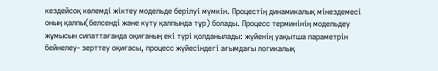кездейсоқ көлемді жіктеу модельде берілуі мүмкін. Процестің динамикалық мінездемесі оның қалпы(белсенді жəне күту қалпында тұр) болады. Процесс терминінің модельдеу жұмысын сипаттағанда оқиғаның екі түрі қолданылады: жүйенің уақытша параметрін бейнелеу- зерттеу оқиғасы, процесс жүйесіндегі ағымдағы логикалық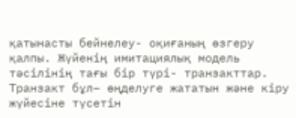қатынасты бейнелеу- оқиғаның өзгеру қалпы. Жүйенің имитациялық модель тəсілінің тағы бір түрі- транзакттар. Транзакт бұл– өңделуге жататын жəне кіру жүйесіне түсетін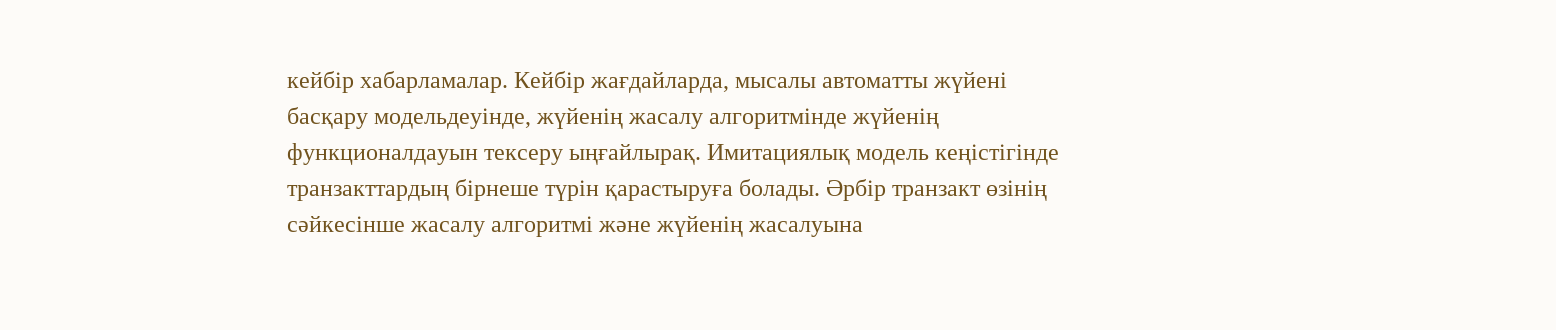кейбір хабарламалар. Кейбір жағдайларда, мысалы автоматты жүйені басқару модельдеуінде, жүйенің жасалу алгоритмінде жүйенің функционалдауын тексеру ыңғайлырақ. Имитациялық модель кеңістігінде транзакттардың бірнеше түрін қарастыруға болады. Əрбір транзакт өзінің сəйкесінше жасалу алгоритмі жəне жүйенің жасалуына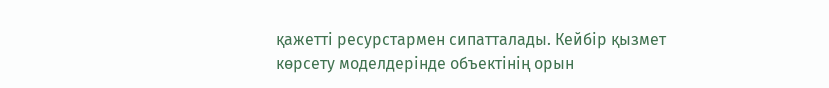қажетті ресурстармен сипатталады. Кейбір қызмет көрсету моделдерінде объектінің орын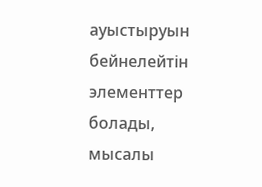ауыстыруын бейнелейтін элементтер болады, мысалы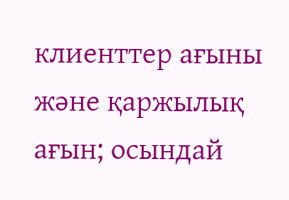клиенттер ағыны және қаржылық ағын; осындай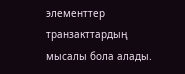элементтер транзакттардың мысалы бола алады.